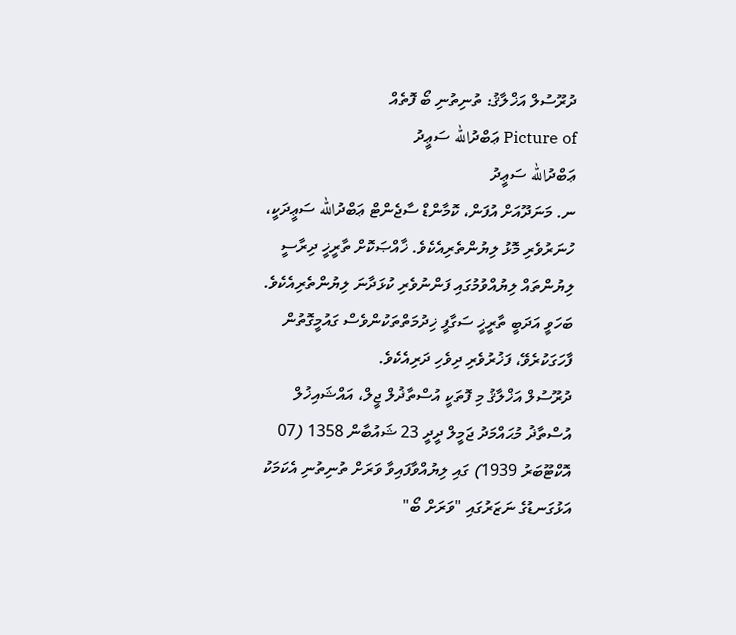ދުރޫސުލް އަޚްލާޤު: ތުނިތުނި ބޯ ފޮތެއް
Picture of ޢަބްދުالله ސަޢީދު
ޢަބްދުالله ސަޢީދު
ނ. މަނަދޫއަށް އުފަން، ކޮމާންޑް ސާޖެންޓް ޢަބްދުالله ސަޢީދަކީ، ހުނަރުވެރި މޮޅު ލިޔުންތެރިއެކެވެ. ޚާއްޞަކޮށް ތާރީޚީ ދިރާސީ ލިޔުންތައް ލިޔުއްވުމުގައި ފަންނުވެރި ކުޅަދާނަ ލިޔުންތެރިއެކެވެ. ބަހަވީ އަދަބީ ތާރީޚީ ސަގާފީ ޚިދުމަތްތަކުންވެސް ގައުމީގޮތުން ފާހަގަކުރެވޭ، ފަޚުރުވެރި ދިވެހި ދަރިއެކެވެ.
ދުރޫސުލް އަޚްލާޤު މި ފޮތަކީ އުސްތާޛުލް ޖީލް، އައްޝައިޚުލް އުސްތާޛު މުޙައްމަދު ޖަމީލް ދީދީ 23 ޝައުބާން 1358 (07 އޮކްޓޫބަރު 1939) ގައި ލިޔުއްވާފައިވާ ވަރަށް ތުނިތުނި އެކަމަކު އަޅުގަނޑުގެ ނަޒަރުގައި "ވަރަށް ބޯ"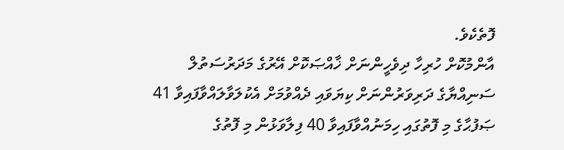ފޮތެކެވެ.
އާންމުކޮށް ހުރިހާ ދިވެހީންނަށް ޚާއްޞަކޮށް އޭރުގެ މަދަރުސަތުލް ސަނިއްޔާގެ ދަރިވަރުންނަށް ކިޔަވައި ދެއްވުމަށް އެކުލަވާލައްވާފައިވާ 41 ޞަފުޙާގެ މި ފޮތުގައި ހިމަނުއްވާފައިވާ 40 ފިލާވަޅުން މި ފޮތުގެ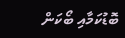ބޮޑުކަމާއި ބޯކަން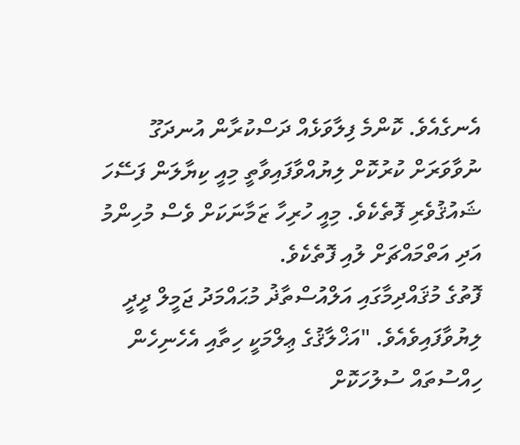އެނގެއެވެ. ކޮންމެ ފިލާވަޅެއް ދަސްކުރާން އުނދަގޫ ނުވާވަރަށް ކުރުކޮށް ލިޔުއްވާފައިވާތީ މިއީ ކިޔާލަން ފަސޭހަ ޝައުޤުވެރި ފޮތެކެވެ. މިއީ ހުރިހާ ޒަމާނަކަށް ވެސް މުހިންމު އަދި އަތްމައްޗަށް ލުއި ފޮތެކެވެ.
ފޮތުގެ މުޤައްދިމާގައި އަލްއުސްތާޛު މުޙައްމަދު ޖަމީލް ދީދީ ލިޔުވާފައިވެއެވެ. "އަޚްލާޤުގެ ޢިލްމަކީ ހިތާއި އެހެނިހެން ހިއްސުތައް ސުލުހަކޮށް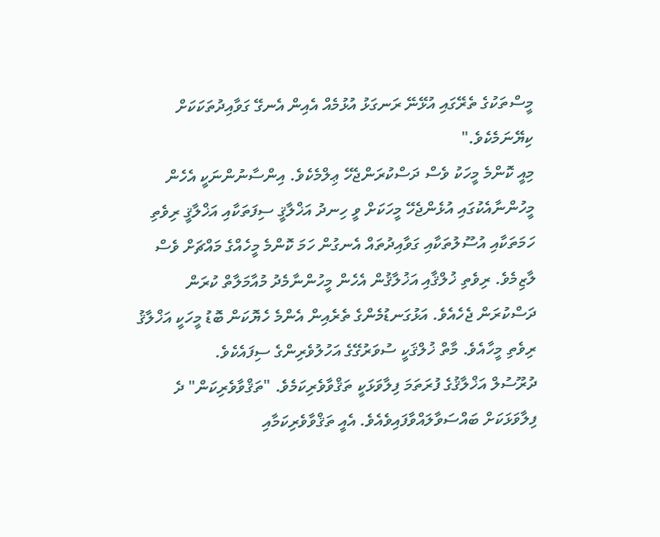މީސްތަކުގެ ތެރޭގައި އުޅޭނޭ ރަނގަޅު އުޅުމެއް އެއިން އެނގޭ ގަވާއިދުތަކަކަށް ކިޔޭނަމެކެވެ."
މިއީ ކޮންމެ މީހަކު ވެސް ދަސްކުރަންޖެހޭ ޢިލްމެކެވެ. އިންސާނުންނަކީ އެހެން މީހުންނާއެކުގައި އުޅެންޖެހޭ މީހަކަށް ވީ ހިނދު އަޚްލާޤީ ސިފަތަކާއި އަޚްލާޤީ ރިވެތި ހަމަތަކާއި އުސޫލުތަކާއި ގަވާއިދުތައް އެނގުން ހަމަ ކޮންމެ މީހެއްގެ މައްޗަށް ވެސް ލާޒިމެވެ. ރިވެތި ޚުލްޤާއި އަޚުލާޤުން އެހެން މީހުންނާމެދު މުއާމަލާތް ކުރަން ދަސްކުރަން ޖެހެއެވެ. އަޅުގަނޑުމެންގެ ތެރެއިން އެންމެ ހެޔޮކަން ބޮޑު މީހަކީ އަޚްލާޤު ރިވެތި މީހާއެވެ. މާތް ޚުލްޤަކީ ސުވަރުގޭގެ އަހުލުވެރިންގެ ސިފައެކެވެ.
ދުރޫސުލް އަޚްލާޤުގެ ފުރަތަމަ ފިލާވަޅަކީ ތަޤްވާވެރިކަމެވެ. "ތަޤްވާވެރިކަން" ދެ ފިލާވަޅަކަށް ބައްސަވާލައްވާފައިވެއެވެ. އެއީ ތަޤްވާވެރިކަމާއި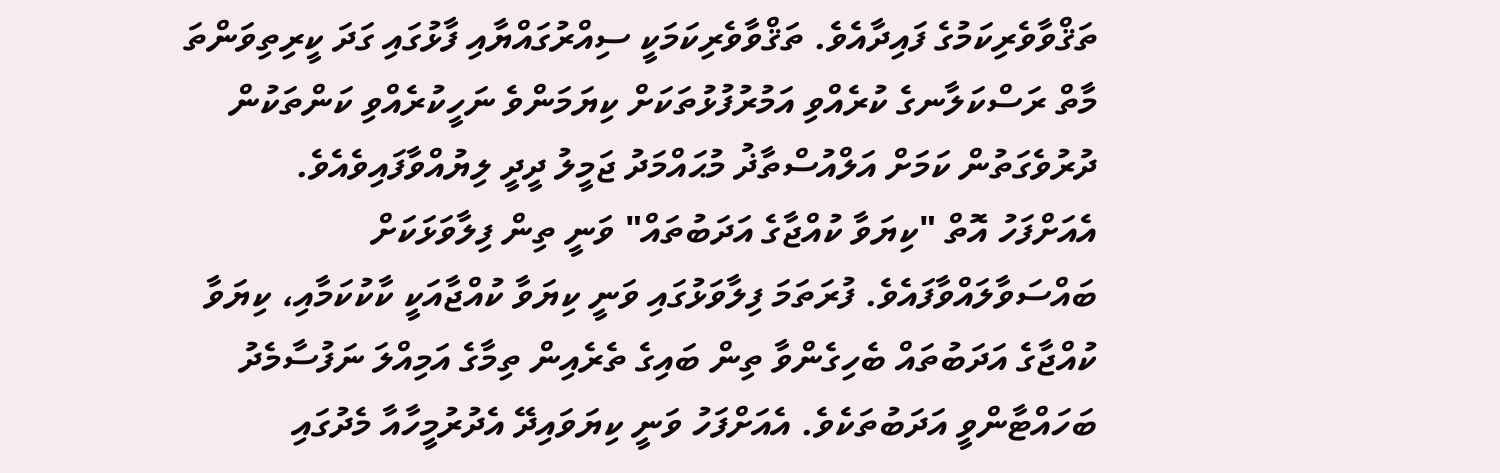ތަޤްވާވެރިކަމުގެ ފައިދާއެވެ. ތަޤްވާވެރިކަމަކީ ސިއްރުގައްޔާއި ފާޅުގައި ގަދަ ކީރިތިވަންތަ މާތް ރަސްކަލާނގެ ކުރެއްވި އަމުރުފުޅުތަކަށް ކިޔަމަންވެ ނަހީކުރެއްވި ކަންތަކުން ދުރުވެގަތުން ކަމަށް އަލްއުސްތާޛު މުޙައްމަދު ޖަމީލު ދީދީ ލިޔުއްވާފައިވެއެވެ.
އެއަށްފަހު އޮތް "ކިޔަވާ ކުއްޖާގެ އަދަބުތައް" ވަނީ ތިން ފިލާވަޅަކަށް ބައްސަވާލައްވާފައެވެ. ފުރަތަމަ ފިލާވަޅުގައި ވަނީ ކިޔަވާ ކުއްޖާއަކީ ކާކުކަމާއި، ކިޔަވާ ކުއްޖާގެ އަދަބުތައް ބެހިގެންވާ ތިން ބައިގެ ތެރެއިން ތިމާގެ އަމިއްލަ ނަފުސާމެދު ބަހައްޓާންވީ އަދަބުތަކެވެ. އެއަށްފަހު ވަނީ ކިޔަވައިދޭ އެދުރުމީހާއާ މެދުގައި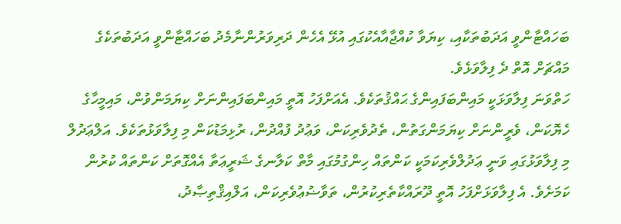ބަހައްޓާންވީ އަދަބުތަކާއި، ކިޔަވާ ކުއްޖާއާއެކުގައި އުޅޭ އެހެން ދަރިވަރުންނާމެދު ބަހައްޓާންވީ އަދަބުތަކެގެ މައްޗަށް އޮތް ދެ ފިލާވަޅެވެ.
ހަތްވަނަ ފިލާވަޅަކީ މައިންބަފައިންގެ ޙައްޤުތަކެވެ. އެއަށްފަހު އޮތީ މައިންބަފައިންނަށް ކިޔަމަންވުން، މައިމީހާގެ ހެޔޮކަން، ވެރީންނަށް ކިޔަމަންގަތުން، ތެދުވެރިކަން، ވަޢުދު ފުއްދުން، ރުޅިމަޑުކަން މި ފިލާވަޅުތަކެވެ. އަލްޢަދުލް މި ފިލާވަޅުގައި ވަނީ ޢަދުލްވެރިކަމަކީ ކަންތައް ހިންގުމުގައި މާތް ކަލާނގެ ޝަރީޢަތާ އެއްގޮތަށް ކަންތައް ކުރުން ކަމަށެވެ. އެ ފިލާވަޅަށްފަހު އޮތީ ދޫރައްކާތެރިކުރުން، ތަވާޟުޢުވެރިކަން، އަލްއިޤްތިޞާދު،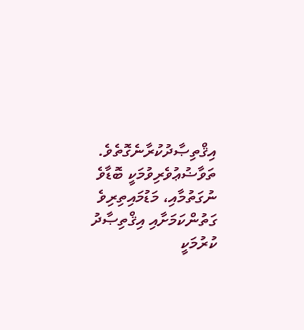އިޤްތިޞާދުކުރާނެގޮތެވެ. ތަވާޟުޢުވެރިވުމަކީ ބޮޑާވެ ނުގަތުމާއި، މަޑުމައިތިރިވެ ގަތުންކަމަށާއި އިޤްތިޞާދު ކުރުމަކީ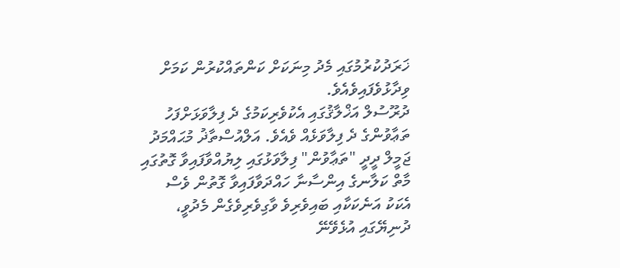ޚަރަދުކުރުމުގައި މެދު މިނަކަށް ކަންތައްކުރުން ކަމަށް ވިދާޅުވެފައިވެއެވެ.
ދުރޫސުލް އަޚްލާޤުގައި އެކުވެރިކަމުގެ ދެ ފިލާވަޅަށްފަހު ތަޢާވުންގެ ދެ ފިލާވަޅެއް ވެއެވެ. އަލްއުސްތާޛު މުޙައްމަދު ޖަމީލް ދީދީ "ތަޢާވުން" ފިލާވަޅުގައި ލިޔުއްވާފައިވާ ގޮތުގައި މާތް ކަލާނގެ އިންސާނާ ހައްދަވާފައިވާ ގޮތުން ވެސް އެކަކު އަނެކަކާއި ބައިވެރިވެ ވާގިވެރިވެގެން މެދުވީ، ދުނިޔޭގައި އުޅެވޭނޭ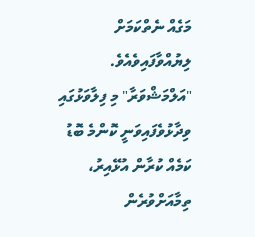މަގެއް ނެތްކަމަށް ލިޔުއްވާފައިވެއެވެ. "އަލްމަޝްވަރާ" މި ފިލާވަޅުގައި ވިދާޅުވެފައިވަނީ ކޮންމެ ބޮޑު ކަމެއް ކުރާން އުޅޭއިރު، ތިމާއަށްވުރެން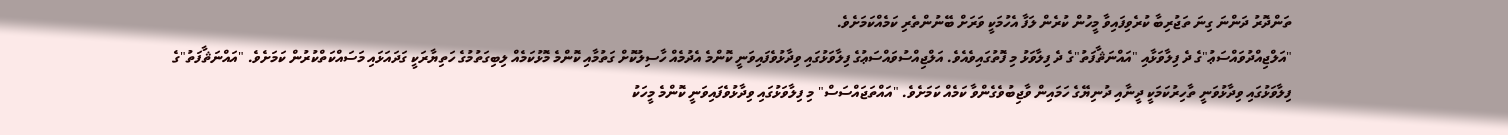ތަންދޮރު ދަންނަ ގިނަ ތަޖުރިބާ ކުރެވިފައިވާ މީހުން ކުރެން ލަފާ އެހުމަކީ ވަރަށް ބޭނުންތެރި ކަމެއްކަމަށެވެ.
"އަލްޖިއްދުވައްސަޢު"ގެ ދެ ފިލާވަޅާއި "އައްނަޘާފަތު"ގެ ދެ ފިލާވަޅު މި ފޮތުގައިވެއެވެ. އަލްޖިއްސުވައްސަޢުގެ ފިލާވަޅުގައި ވިދާޅުވެފައިވަނީ ކޮންމެ އެދުމެއް ހާސިލުކޮށް ގަތުމާއި ކޮންމެ މޮޅުކަމެއް ލިބިގަތުމުގެ ހަތިޔާރަކީ ގަދައަޅައި މަސައްކަތްކުރުން ކަމަށެވެ. "އައްނަޘާފަތު"ގެ ފިލާވަޅުގައި ވިދާޅުވަނީ ތާހިރުކަމަކީ ދީނާއި ދުނިޔޭގެ ހަމައިން ވާޖިބުވެގެންވާ ކަމެއް ކަމަށެވެ. "އައްތަޖައްސަސް" މި ފިލާވަޅުގައި ވިދާޅުވެފައިވަނީ ކޮންމެ މީހަކު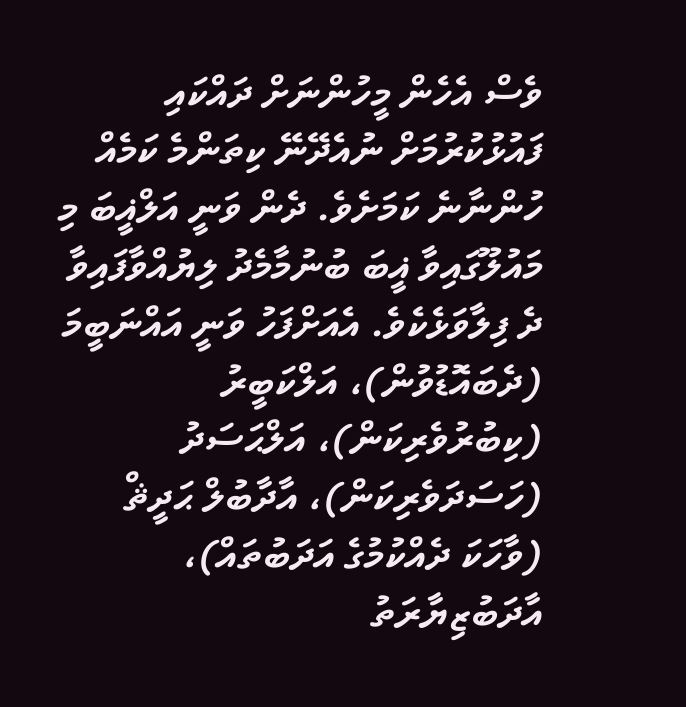ވެސް އެހެން މީހުންނަށް ދައްކައި ފައުޅުކުރުމަށް ނުއެދޭނޭ ކިތަންމެ ކަމެއް ހުންނާނެ ކަމަށެވެ. ދެން ވަނީ އަލްޣީބަ މި މައުލޫގައިވާ ޣީބަ ބުނުމާމެދު ލިޔުއްވާފައިވާ ދެ ފިލާވަޅެކެވެ. އެއަށްފަހު ވަނީ އައްނަބީމަ (ދެބައޮޑުވުން)، އަލްކަބީރު (ކިބުރުވެރިކަން)، އަލްޙަސަދު (ހަސަދަވެރިކަން)، އާދާބުލް ޙަދީޘް (ވާހަކަ ދެއްކުމުގެ އަދަބުތައް)، އާދަބުޒިޔާރަތު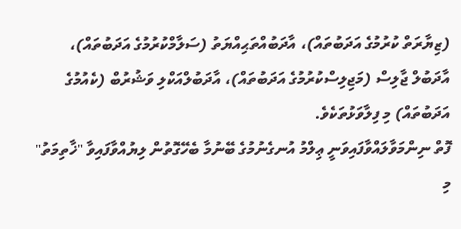(ޒިޔާރަތް ކުރުމުގެ އަދަބުތައް)، އާދަބުއްތަޙިއްޔަތު (ސަލާމްކުރުމުގެ އަދަބުތައް)، އާދަބުލް ޖާލިސް (މަޖިލިސްކުރުމުގެ އަދަބުތައް)، އާދަބުލްއަކްލި ވަޝުރުބް (ކެއުމުގެ އަދަބުތައް) މި ފިލާވަޅުތަކެވެ.
ފޮތް ނިންމަވާލައްވާފައިވަނީ ޢިލްމު އުނގެނުމުގެ ބޭނުމާ ބެހޭގޮތުން ލިޔުއްވާފައިވާ "ޚާތިމަތު" މި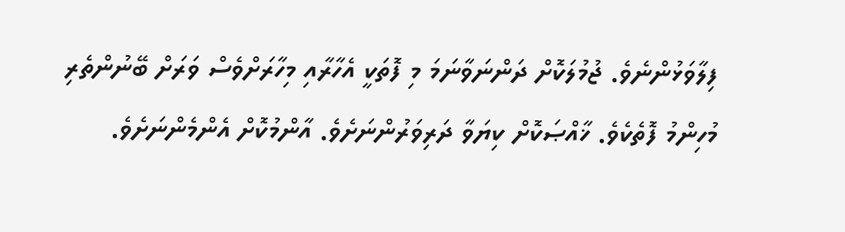ފިލާވަޅުންނެވެ. ޖުމުލަކޮށް ދަންނަވާނަމަ މި ފޮތަކީ އެހާރާއި މިހާރަށްވެސް ވަރަށް ބޭނުންތެރި މުހިންމު ފޮތެކެވެ. ޚާއްޞަކޮށް ކިޔަވާ ދަރިވަރުންނަށެވެ. އާންމުކޮށް އެންމެންނަށެވެ.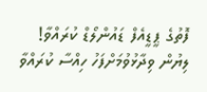ފޮތުގެ ޕީޑީއެފް ޑައުންލޯޑް ކުރައްވާ!
ލިޔުން ވިދާޅުވުމަށްފަހު ހިއްސާ ކުރައްވާ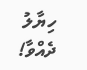ހިޔާލު ދެއްވާ!